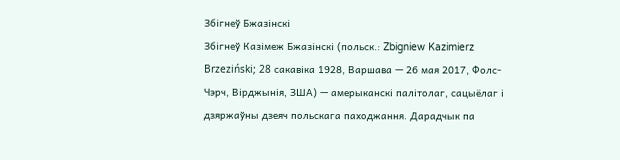Збігнеў Бжазінскі
Збігнеў Казімеж Бжазінскі (польск.: Zbigniew Kazimierz Brzeziński; 28 сакавіка 1928, Варшава — 26 мая 2017, Фолс-Чэрч, Вірджынія, ЗША) — амерыканскі палітолаг, сацыёлаг і дзяржаўны дзеяч польскага паходжання. Дарадчык па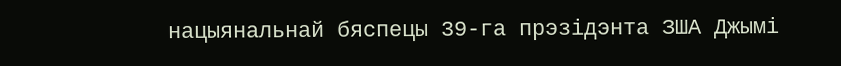нацыянальнай бяспецы 39-га прэзідэнта ЗША Джымі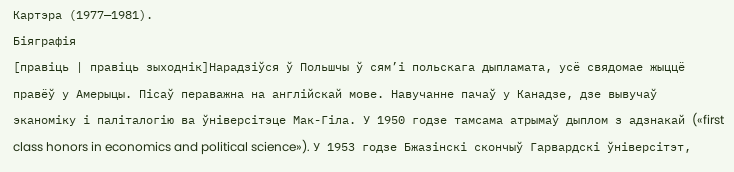Картэра (1977—1981).
Біяграфія
[правіць | правіць зыходнік]Нарадзіўся ў Польшчы ў сям’і польскага дыпламата, усё свядомае жыццё правёў у Амерыцы. Пісаў пераважна на англійскай мове. Навучанне пачаў у Канадзе, дзе вывучаў эканоміку і паліталогію ва ўніверсітэце Мак-Гіла. У 1950 годзе тамсама атрымаў дыплом з адзнакай («first class honors in economics and political science»). У 1953 годзе Бжазінскі скончыў Гарвардскі ўніверсітэт,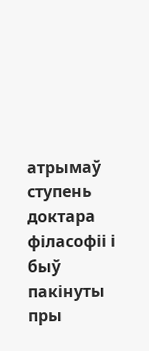атрымаў ступень доктара філасофіі і быў пакінуты пры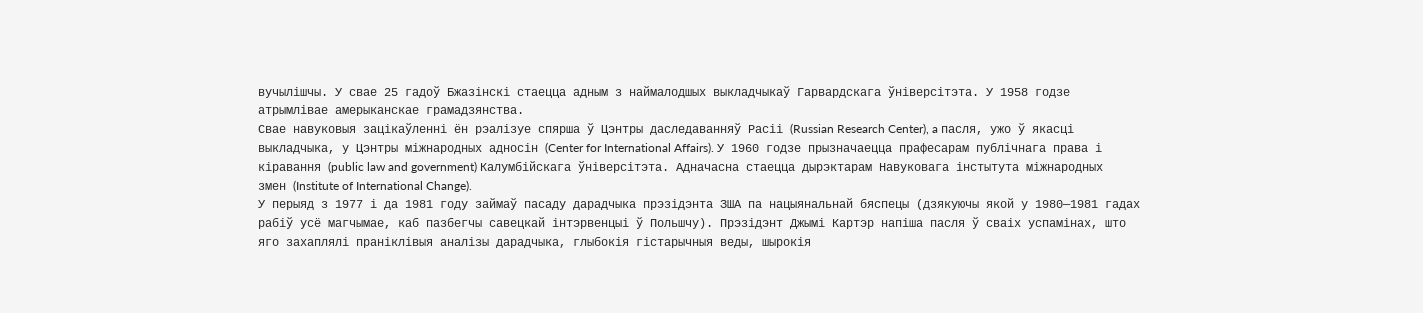вучылішчы. У свае 25 гадоў Бжазінскі стаецца адным з наймалодшых выкладчыкаў Гарвардскага ўніверсітэта. У 1958 годзе атрымлівае амерыканскае грамадзянства.
Свае навуковыя зацікаўленні ён рэалізуе спярша ў Цэнтры даследаванняў Расіі (Russian Research Center), a пасля, ужо ў якасці выкладчыка, у Цэнтры міжнародных адносін (Center for International Affairs). У 1960 годзе прызначаецца прафесарам публічнага права і кіравання (public law and government) Калумбійскага ўніверсітэта. Адначасна стаецца дырэктарам Навуковага інстытута міжнародных змен (Institute of International Change).
У перыяд з 1977 і да 1981 году займаў пасаду дарадчыка прэзідэнта ЗША па нацыянальнай бяспецы (дзякуючы якой у 1980—1981 гадах рабіў усё магчымае, каб пазбегчы савецкай інтэрвенцыі ў Польшчу). Прэзідэнт Джымі Картэр напіша пасля ў сваіх успамінах, што яго захаплялі праніклівыя аналізы дарадчыка, глыбокія гістарычныя веды, шырокія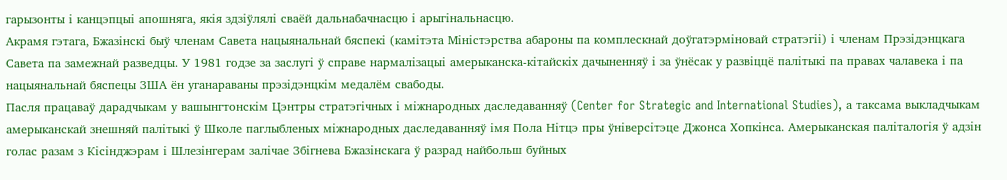гарызонты і канцэпцыі апошняга, якія здзіўлялі сваёй дальнабачнасцю і арыгінальнасцю.
Акрамя гэтага, Бжазінскі быў членам Савета нацыянальнай бяспекі (камітэта Міністэрства абароны па комплескнай доўгатэрміновай стратэгіі) і членам Прэзідэнцкага Савета па замежнай разведцы. У 1981 годзе за заслугі ў справе нармалізацыі амерыканска-кітайскіх дачыненняў і за ўнёсак у развіццё палітыкі па правах чалавека і па нацыянальнай бяспецы ЗША ён уганараваны прэзідэнцкім медалём свабоды.
Пасля працаваў дарадчыкам у вашынгтонскім Цэнтры стратэгічных і міжнародных даследаванняў (Center for Strategic and International Studies), а таксама выкладчыкам амерыканскай знешняй палітыкі ў Школе паглыбленых міжнародных даследаванняў імя Пола Нітцэ пры ўніверсітэце Джонса Хопкінса. Амерыканская паліталогія ў адзін голас разам з Кісінджэрам і Шлезінгерам залічае Збігнева Бжазінскага ў разрад найбольш буйных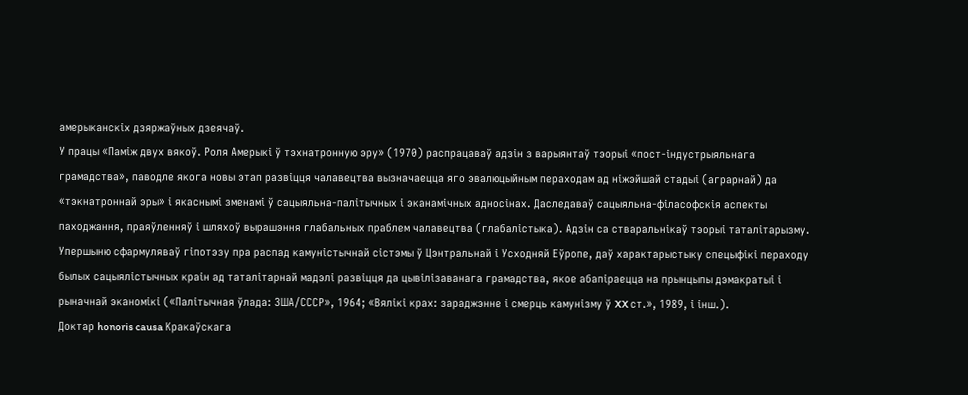амерыканскіх дзяржаўных дзеячаў.
У працы «Паміж двух вякоў. Роля Амерыкі ў тэхнатронную эру» (1970) распрацаваў адзін з варыянтаў тэорыі «пост-індустрыяльнага грамадства», паводле якога новы этап развіцця чалавецтва вызначаецца яго эвалюцыйным пераходам ад ніжэйшай стадыі (аграрнай) да «тэкнатроннай эры» і якаснымі зменамі ў сацыяльна-палітычных і эканамічных адносінах. Даследаваў сацыяльна-філасофскія аспекты паходжання, праяўленняў і шляхоў вырашэння глабальных праблем чалавецтва (глабалістыка). Адзін са стваральнікаў тэорыі таталітарызму. Упершыню сфармуляваў гіпотэзу пра распад камуністычнай сістэмы ў Цэнтральнай і Усходняй Еўропе, даў характарыстыку спецыфікі пераходу былых сацыялістычных краін ад таталітарнай мадэлі развіцця да цывілізаванага грамадства, якое абапіраецца на прынцыпы дэмакратыі і рыначнай эканомікі («Палітычная ўлада: ЗША/СССР», 1964; «Вялікі крах: зараджэнне і смерць камунізму ў XX ст.», 1989, і інш.).
Доктар honoris causa Кракаўскага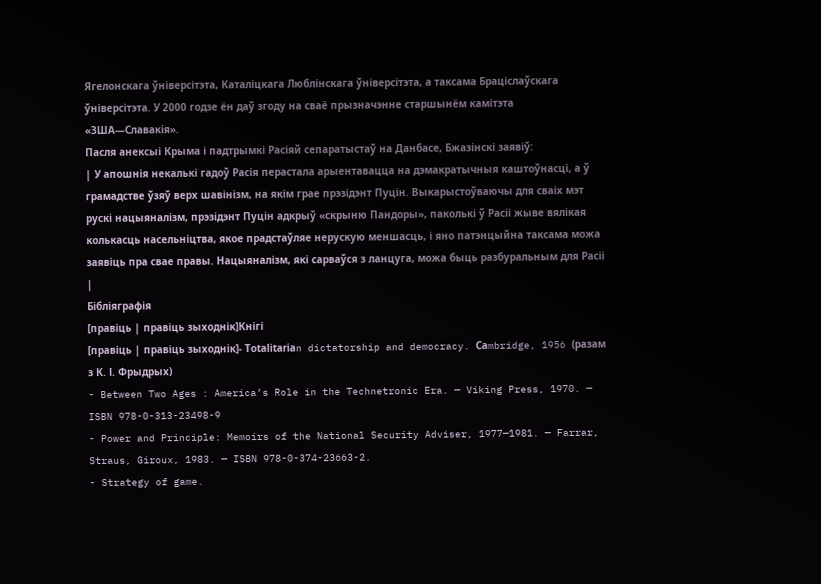Ягелонскага ўніверсітэта, Каталіцкага Люблінскага ўніверсітэта, а таксама Браціслаўскага ўніверсітэта. У 2000 годзе ён даў згоду на сваё прызначэнне старшынём камітэта «ЗША—Славакія».
Пасля анексыі Крыма і падтрымкі Расіяй сепаратыстаў на Данбасе, Бжазінскі заявіў:
| У апошнія некалькі гадоў Расія перастала арыентавацца на дэмакратычныя каштоўнасці, а ў грамадстве ўзяў верх шавінізм, на якім грае прэзідэнт Пуцін. Выкарыстоўваючы для сваіх мэт рускі нацыяналізм, прэзідэнт Пуцін адкрыў «скрыню Пандоры», паколькі ў Расіі жыве вялікая колькасць насельніцтва, якое прадстаўляе нерускую меншасць, і яно патэнцыйна таксама можа заявіць пра свае правы. Нацыяналізм, які сарваўся з ланцуга, можа быць разбуральным для Расіі
|
Бібліяграфія
[правіць | правіць зыходнік]Кнігі
[правіць | правіць зыходнік]- Тоtаlіtаrіаn dictatorship and democracy. Саmbridge, 1956 (разам з К. І. Фрыдрых)
- Between Two Ages : America’s Role in the Technetronic Era. — Viking Press, 1970. — ISBN 978-0-313-23498-9
- Power and Principle: Memoirs of the National Security Adviser, 1977—1981. — Farrar, Straus, Giroux, 1983. — ISBN 978-0-374-23663-2.
- Strategy of game.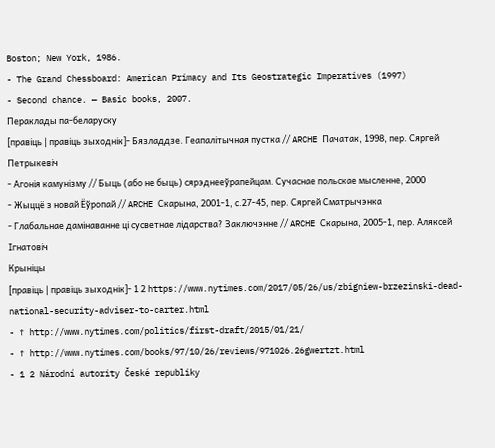Boston; New York, 1986.
- The Grand Chessboard: American Primacy and Its Geostrategic Imperatives (1997)
- Second chance. — Basic books, 2007.
Пераклады па-беларуску
[правіць | правіць зыходнік]- Бязладдзе. Геапалітычная пустка // ARCHE Пачатак, 1998, пер. Сяргей Петрыкевіч
- Агонія камунізму // Быць (або не быць) сярэднееўрапейцам. Сучаснае польскае мысленне, 2000
- Жыццё з новай Ёўропай // ARCHE Скарына, 2001-1, с.27-45, пер. Сяргей Сматрычэнка
- Глабальнае дамінаванне ці сусветнае лідарства? Заключэнне // ARCHE Скарына, 2005-1, пер. Аляксей Ігнатовіч
Крыніцы
[правіць | правіць зыходнік]- 1 2 https://www.nytimes.com/2017/05/26/us/zbigniew-brzezinski-dead-national-security-adviser-to-carter.html
- ↑ http://www.nytimes.com/politics/first-draft/2015/01/21/
- ↑ http://www.nytimes.com/books/97/10/26/reviews/971026.26gwertzt.html
- 1 2 Národní autority České republiky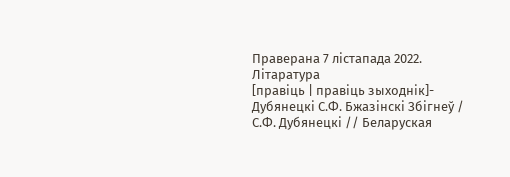Праверана 7 лістапада 2022.
Літаратура
[правіць | правіць зыходнік]- Дубянецкі С.Ф. Бжазінскі Збігнеў / С.Ф. Дубянецкі // Беларуская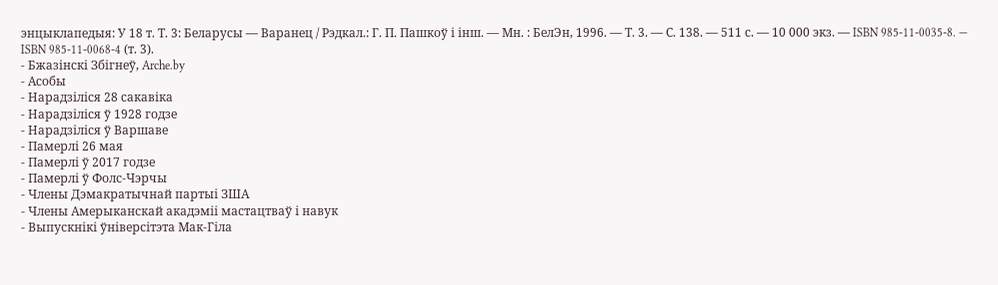энцыклапедыя: У 18 т. Т. 3: Беларусы — Варанец / Рэдкал.: Г. П. Пашкоў і інш. — Мн. : БелЭн, 1996. — Т. 3. — С. 138. — 511 с. — 10 000 экз. — ISBN 985-11-0035-8. — ISBN 985-11-0068-4 (т. 3).
- Бжазінскі Збігнеў, Arche.by
- Асобы
- Нарадзіліся 28 сакавіка
- Нарадзіліся ў 1928 годзе
- Нарадзіліся ў Варшаве
- Памерлі 26 мая
- Памерлі ў 2017 годзе
- Памерлі ў Фолс-Чэрчы
- Члены Дэмакратычнай партыі ЗША
- Члены Амерыканскай акадэміі мастацтваў і навук
- Выпускнікі ўніверсітэта Мак-Гіла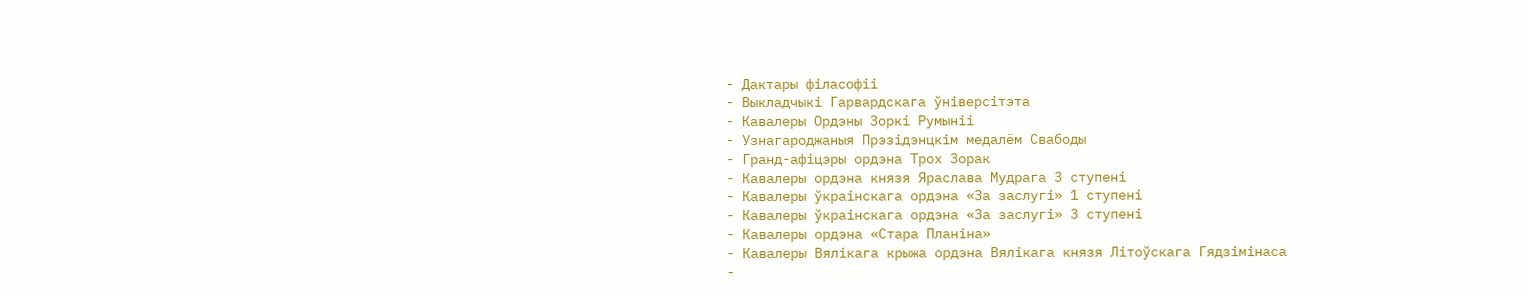- Дактары філасофіі
- Выкладчыкі Гарвардскага ўніверсітэта
- Кавалеры Ордэны Зоркі Румыніі
- Узнагароджаныя Прэзідэнцкім медалём Свабоды
- Гранд-афіцэры ордэна Трох Зорак
- Кавалеры ордэна князя Яраслава Мудрага 3 ступені
- Кавалеры ўкраінскага ордэна «За заслугі» 1 ступені
- Кавалеры ўкраінскага ордэна «За заслугі» 3 ступені
- Кавалеры ордэна «Стара Планіна»
- Кавалеры Вялікага крыжа ордэна Вялікага князя Літоўскага Гядзімінаса
-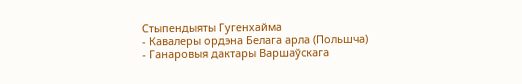Стыпендыяты Гугенхайма
- Кавалеры ордэна Белага арла (Польшча)
- Ганаровыя дактары Варшаўскага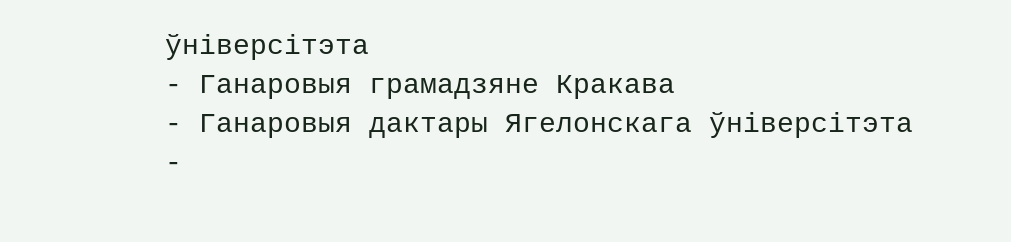ўніверсітэта
- Ганаровыя грамадзяне Кракава
- Ганаровыя дактары Ягелонскага ўніверсітэта
-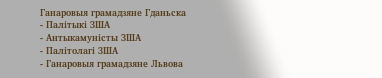Ганаровыя грамадзяне Гданьска
- Палітыкі ЗША
- Антыкамуністы ЗША
- Палітолагі ЗША
- Ганаровыя грамадзяне Львова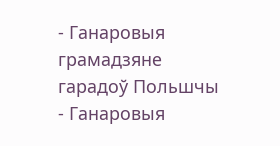- Ганаровыя грамадзяне гарадоў Польшчы
- Ганаровыя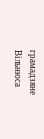грамадзяне Вільнюса